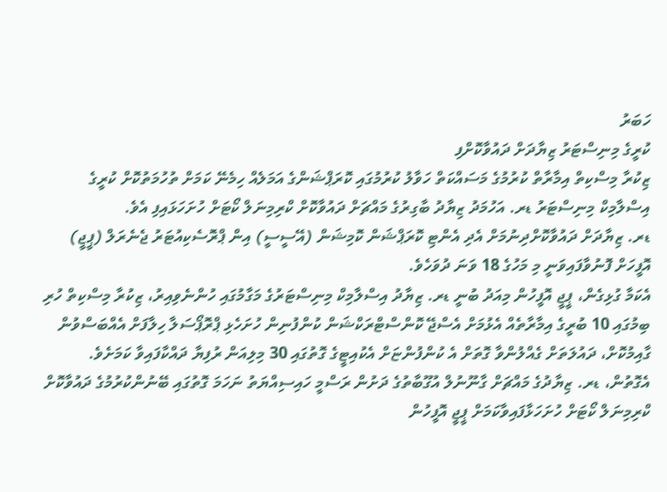ހަބަރު
ކުރީގެ މިނިސްޓަރު ޒިޔާދަށް ދައުވާކޮށްފި
ޒިކުރާ މިސްކިތް އިމާރާތް ކުރުމުގެ މަސައްކަތް ހަވާލު ކުރުމުގައި ކޮރަޕްޝަންގެ އަމަލެއް ހިމެނޭ ކަމަށް ތުހުމަތުކޮށް ކުރީގެ އިސްލާމިކް މިނިސްޓަރު ޑރ. އަހުމަދު ޒިޔާދު ބާގިރުގެ މައްޗަށް ދައުވާކޮށް ކްރިމިނަލް ކޯޓަށް ހުށަހަޅައިފި އެވެ.
ޑރ. ޒިޔާދަށް ދައުވާކޮށްދިނުމަށް އެދި އެންޓި ކޮރަޕްޝަން ކޮމިޝަން (އޭސީސީ) އިން ޕްރޮސެކިއުޓަރު ޖެނެރަލް (ޕީޖީ) އޮފީހަށް ފޮނުވާފައިވަނީ މި މަހުގެ 18 ވަނަ ދުވަހެވެ.
އެކަމާ ގުޅިގެން، ޕީޖީ އޮފީހުން މިއަދު ބުނީ ޑރ. ޒިޔާދު އިސްލާމިކް މިނިސްޓަރުގެ މަގާމުގައި ހުންނެވިއިރު، ޒިކުރާ މިސްކިތް ހުރި ބިމުގައި 10 ބުރީގެ އިމާރާތެއް އެޅުމަށް އެސްޖޭ ކޮންސްޓްރަކްޝަން ކުންފުނިން ހުށަހެޅި ޕްރޮޕޯސަލާ ހިލާފަށް އެއްބަސްވުން ގާއިމުކޮށް، ދައުލަތަށް ގެއްލުންވާ ގޮތަށް އެ ކުންފުންޏަށް އެކުއިޓީގެ ގޮތުގައި 30 މިލިއަން ރުފިޔާ ދައްކާފައިވާ ކަމަށެވެ.
އެގޮތުން، ޑރ. ޒިޔާދުގެ މައްޗަށް ގާނޫނުލް އުގޫބާތުގެ ދަށުން ރަސްމީ ހައިސިއްޔަތު ނަހަމަ ގޮތުގައި ބޭނުންކުރުމުގެ ދައުވާކޮށް ކްރިމިނަލް ކޯޓަށް ހުށަހަޅާފައިވާކަމަށް ޕީޖީ އޮފީހުން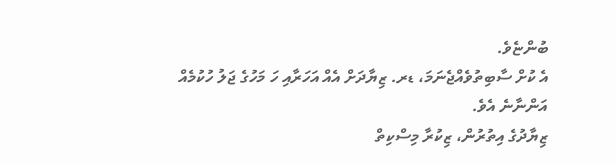ބުންޏެވެ.
އެ ކުށް ސާބިތުވެއްޖެނަމަ، ޑރ. ޒިޔާދަށް އެއް އަހަރާއި ހަ މަހުގެ ޖަލު ހުކުމެއް އަންނާނެ އެވެ.
ޒިޔާދުގެ އިތުރުން، ޒިކުރާ މިސްކިތް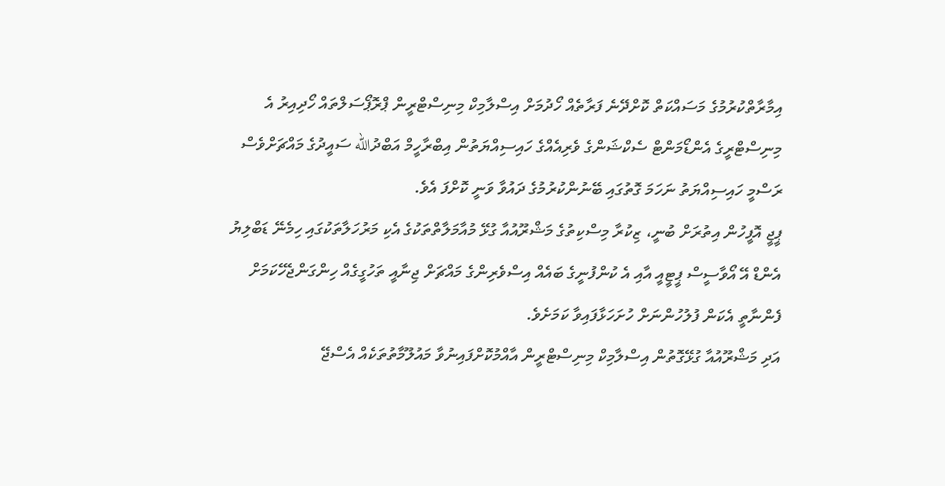އިމާރާތްކުރުމުގެ މަސައްކަތް ކޮށްދޭނެ ފަރާތެއް ހޯދުމަށް އިސްލާމިކް މިނިސްޓްރީން ޕްރޮޕޯސަލްތައް ހޯދިއިރު އެ މިނިސްޓްރީގެ އެންޑޯމަންޓް ސެކްޝަންގެ ވެރިއެއްގެ ހައިސިއްޔަތުން އިބްރާހީމް އަބްދުالله ސައީދުގެ މައްޗަށްވެސް ރަސްމީ ހައިސިއްޔަތު ނަހަމަ ގޮތުގައި ބޭނުންކުރުމުގެ ދައުވާ ވަނީ ކޮށްފަ އެވެ.
ޕީޖީ އޮފީހުން އިތުރަށް ބުނީ، ޒިކުރާ މިސްކިތުގެ މަޝްރޫއުއާ ގުޅޭ މުއާމަލާތްތަކުގެ އެކި މަރުހަލާތަކުގައި ހިމެނޭ ޑަބްލިޔު އެންޑް އޭ އޯވާސީސް ޕީޓީއީ އާއި އެ ކުންފުނީގެ ބައެއް އިސްވެރިންގެ މައްޗަށް ޖިނާއީ ތަހުގީގެއް ހިންގަންޖެހޭކަމަށް ފެންނާތީ އެކަން ފުލުހުންނަށް ހުށަހަޅާފައިވާ ކަމަށެވެ.
އަދި މަޝްރޫއުއާ ގުޅޭގޮތުން އިސްލާމިކް މިނިސްޓްރީން އާއްމުކޮށްފައިނުވާ މައުލޫމާތުތަކެއް އެސްޖޭ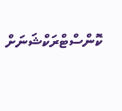ކޮންސްޓްރަކްޝަނަށް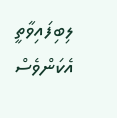ލިބިފައިވާތީ އެކަންވެސް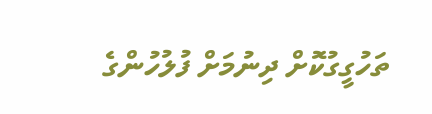ތަހުގީގުކޮށް ދިނުމަށް ފުލުހުންގެ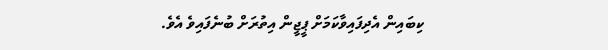ކިބައިން އެދިފައިވާކަމަށް ޕީޖީން އިތުރަށް ބުނެފައިވެ އެވެ.